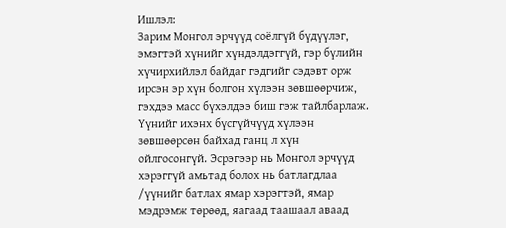Ишлэл:
Зарим Монгол эрчүүд соёлгүй бүдүүлэг, эмэгтэй хүнийг хүндэлдэггүй, гэр бүлийн хүчирхийлэл байдаг гэдгийг сэдэвт орж ирсэн эр хүн болгон хүлээн зөвшөөрчиж, гэхдээ масс бүхэлдээ биш гэж тайлбарлаж. Үүнийг ихэнх бүсгүйчүүд хүлээн зөвшөөрсөн байхад ганц л хүн ойлгосонгүй. Эсрэгээр нь Монгол эрчүүд хэрэггүй амьтад болох нь батлагдлаа /үүнийг батлах ямар хэрэгтэй, ямар мэдрэмж төрөөд, яагаад таашаал аваад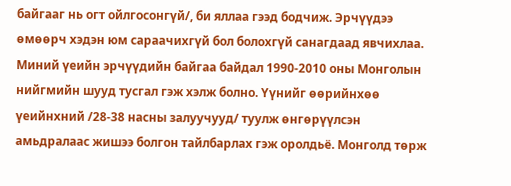байгааг нь огт ойлгосонгүй/, би яллаа гээд бодчиж. Эрчүүдээ өмөөрч хэдэн юм сараачихгүй бол болохгүй санагдаад явчихлаа.
Миний үеийн эрчүүдийн байгаа байдал 1990-2010 оны Монголын нийгмийн шууд тусгал гэж хэлж болно. Үүнийг өөрийнхөө үеийнхний /28-38 насны залуучууд/ туулж өнгөрүүлсэн амьдралаас жишээ болгон тайлбарлах гэж оролдьё. Монголд төрж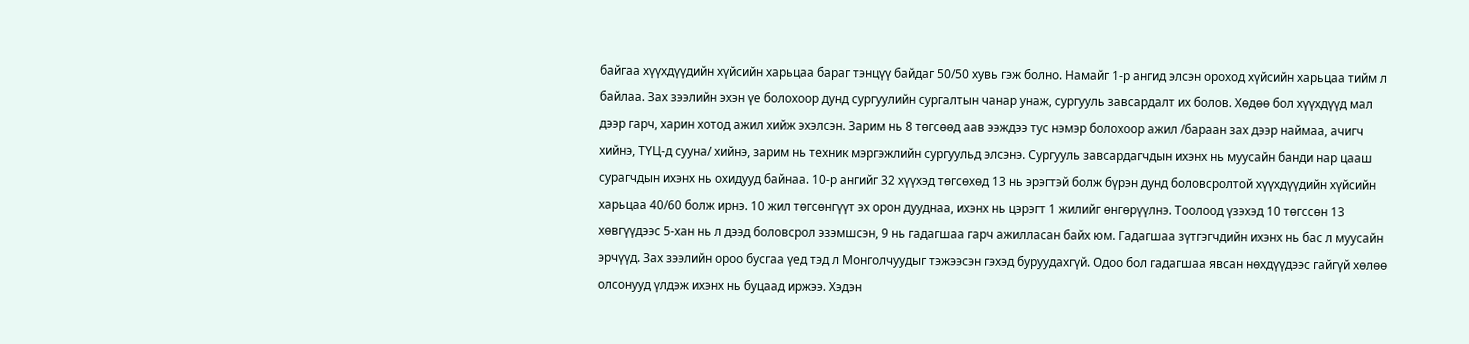байгаа хүүхдүүдийн хүйсийн харьцаа бараг тэнцүү байдаг 50/50 хувь гэж болно. Намайг 1-р ангид элсэн ороход хүйсийн харьцаа тийм л байлаа. Зах зээлийн эхэн үе болохоор дунд сургуулийн сургалтын чанар унаж, сургууль завсардалт их болов. Хөдөө бол хүүхдүүд мал дээр гарч, харин хотод ажил хийж эхэлсэн. Зарим нь 8 төгсөөд аав ээждээ тус нэмэр болохоор ажил /бараан зах дээр наймаа, ачигч хийнэ, ТҮЦ-д сууна/ хийнэ, зарим нь техник мэргэжлийн сургуульд элсэнэ. Сургууль завсардагчдын ихэнх нь муусайн банди нар цааш сурагчдын ихэнх нь охидууд байнаа. 10-р ангийг 32 хүүхэд төгсөхөд 13 нь эрэгтэй болж бүрэн дунд боловсролтой хүүхдүүдийн хүйсийн харьцаа 40/60 болж ирнэ. 10 жил төгсөнгүүт эх орон дууднаа, ихэнх нь цэрэгт 1 жилийг өнгөрүүлнэ. Тоолоод үзэхэд 10 төгссөн 13 хөвгүүдээс 5-хан нь л дээд боловсрол эзэмшсэн, 9 нь гадагшаа гарч ажилласан байх юм. Гадагшаа зүтгэгчдийн ихэнх нь бас л муусайн эрчүүд. Зах зээлийн ороо бусгаа үед тэд л Монголчуудыг тэжээсэн гэхэд буруудахгүй. Одоо бол гадагшаа явсан нөхдүүдээс гайгүй хөлөө олсонууд үлдэж ихэнх нь буцаад иржээ. Хэдэн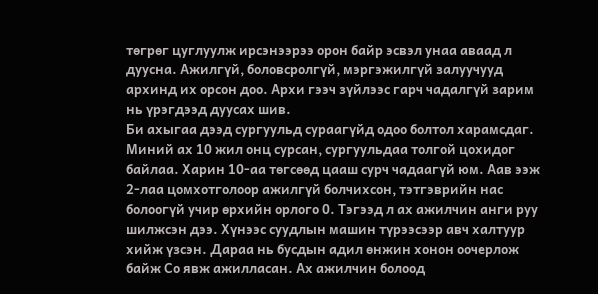төгрөг цуглуулж ирсэнээрээ орон байр эсвэл унаа аваад л дуусна. Ажилгүй, боловсролгүй, мэргэжилгүй залуучууд архинд их орсон доо. Архи гээч зүйлээс гарч чадалгүй зарим нь үрэгдээд дуусах шив.
Би ахыгаа дээд сургуульд сураагүйд одоо болтол харамсдаг. Миний ах 10 жил онц сурсан, сургуульдаа толгой цохидог байлаа. Харин 10-аа төгсөөд цааш сурч чадаагүй юм. Аав ээж 2-лаа цомхотголоор ажилгүй болчихсон, тэтгэврийн нас болоогүй учир өрхийн орлого 0. Тэгээд л ах ажилчин анги руу шилжсэн дээ. Хүнээс суудлын машин түрээсээр авч халтуур хийж үзсэн. Дараа нь бусдын адил өнжин хонон оочерлож байж Со явж ажилласан. Ах ажилчин болоод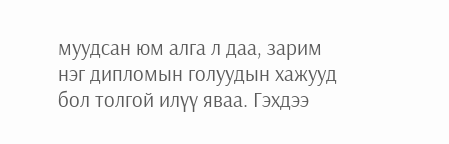муудсан юм алга л даа, зарим нэг дипломын голуудын хажууд бол толгой илүү яваа. Гэхдээ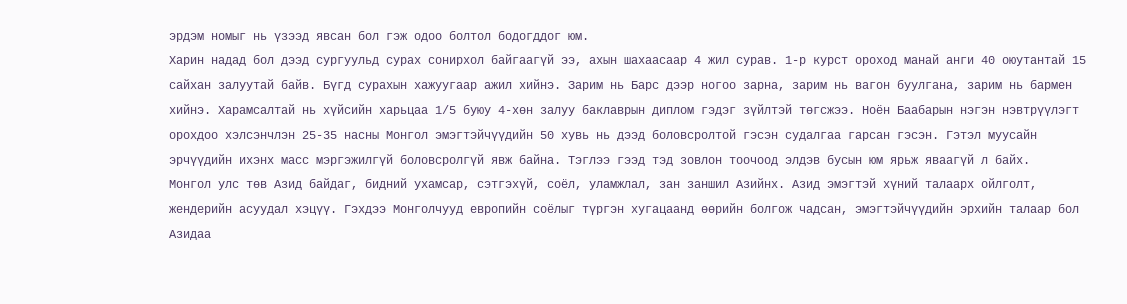эрдэм номыг нь үзээд явсан бол гэж одоо болтол бодогддог юм.
Харин надад бол дээд сургуульд сурах сонирхол байгаагүй ээ, ахын шахаасаар 4 жил сурав. 1-р курст ороход манай анги 40 оюутантай 15 сайхан залуутай байв. Бүгд сурахын хажуугаар ажил хийнэ. Зарим нь Барс дээр ногоо зарна, зарим нь вагон буулгана, зарим нь бармен хийнэ. Харамсалтай нь хүйсийн харьцаа 1/5 буюу 4-хөн залуу баклаврын диплом гэдэг зүйлтэй төгсжээ. Ноён Баабарын нэгэн нэвтрүүлэгт орохдоо хэлсэнчлэн 25-35 насны Монгол эмэгтэйчүүдийн 50 хувь нь дээд боловсролтой гэсэн судалгаа гарсан гэсэн. Гэтэл муусайн эрчүүдийн ихэнх масс мэргэжилгүй боловсролгүй явж байна. Тэглээ гээд тэд зовлон тоочоод элдэв бусын юм ярьж яваагүй л байх.
Монгол улс төв Азид байдаг, бидний ухамсар, сэтгэхүй, соёл, уламжлал, зан заншил Азийнх. Азид эмэгтэй хүний талаарх ойлголт, жендерийн асуудал хэцүү. Гэхдээ Монголчууд европийн соёлыг түргэн хугацаанд өөрийн болгож чадсан, эмэгтэйчүүдийн эрхийн талаар бол Азидаа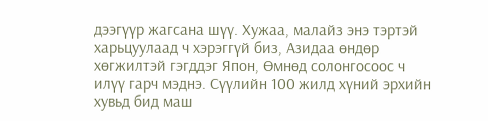дээгүүр жагсана шүү. Хужаа, малайз энэ тэртэй харьцуулаад ч хэрэггүй биз, Азидаа өндөр хөгжилтэй гэгддэг Япон, Өмнөд солонгосоос ч илүү гарч мэднэ. Сүүлийн 100 жилд хүний эрхийн хувьд бид маш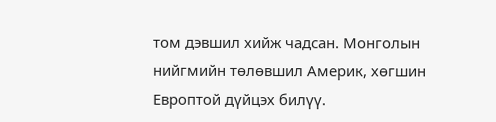том дэвшил хийж чадсан. Монголын нийгмийн төлөвшил Америк, хөгшин Европтой дүйцэх билүү.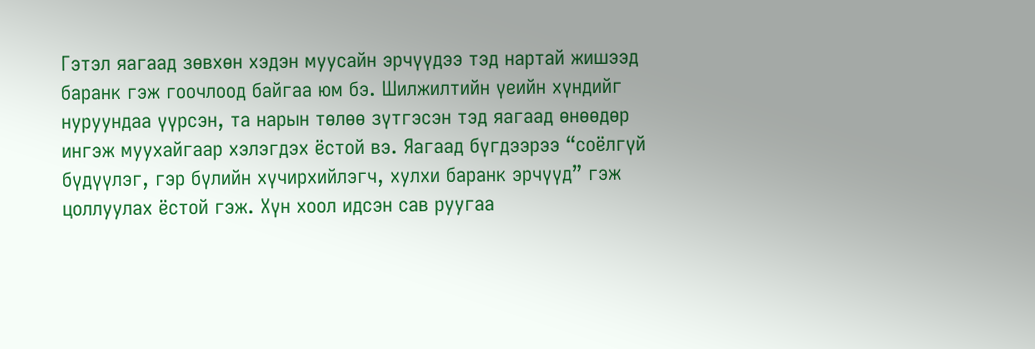Гэтэл яагаад зөвхөн хэдэн муусайн эрчүүдээ тэд нартай жишээд баранк гэж гоочлоод байгаа юм бэ. Шилжилтийн үеийн хүндийг нуруундаа үүрсэн, та нарын төлөө зүтгэсэн тэд яагаад өнөөдөр ингэж муухайгаар хэлэгдэх ёстой вэ. Яагаад бүгдээрээ “соёлгүй бүдүүлэг, гэр бүлийн хүчирхийлэгч, хулхи баранк эрчүүд” гэж цоллуулах ёстой гэж. Хүн хоол идсэн сав руугаа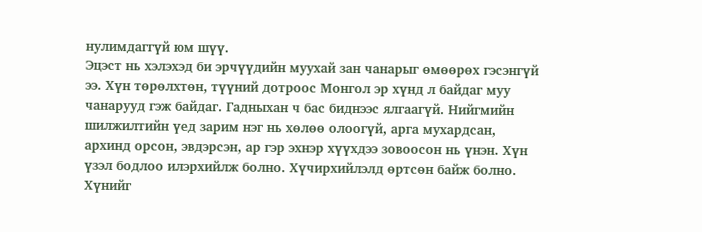нулимдаггүй юм шүү.
Эцэст нь хэлэхэд би эрчүүдийн муухай зан чанарыг өмөөрөх гэсэнгүй ээ. Хүн төрөлхтөн, түүний дотроос Монгол эр хүнд л байдаг муу чанарууд гэж байдаг. Гадныхан ч бас биднээс ялгаагүй. Нийгмийн шилжилтийн үед зарим нэг нь хөлөө олоогүй, арга мухардсан, архинд орсон, эвдэрсэн, ар гэр эхнэр хүүхдээ зовоосон нь үнэн. Хүн үзэл бодлоо илэрхийлж болно. Хүчирхийлэлд өртсөн байж болно. Хүнийг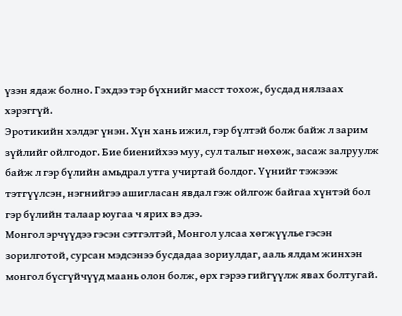үзэн ядаж болно. Гэхдээ тэр бүхнийг масст тохож, бусдад нялзаах хэрэггүй.
Эротикийн хэлдэг үнэн. Хүн хань ижил, гэр бүлтэй болж байж л зарим зүйлийг ойлгодог. Бие биенийхээ муу, сул талыг нөхөж, засаж залруулж байж л гэр бүлийн амьдрал утга учиртай болдог. Үүнийг тэжээж тэтгүүлсэн, нэгнийгээ ашигласан явдал гэж ойлгож байгаа хүнтэй бол гэр бүлийн талаар юугаа ч ярих вэ дээ.
Монгол эрчүүдээ гэсэн сэтгэлтэй, Монгол улсаа хөгжүүлье гэсэн зорилготой, сурсан мэдсэнээ бусдадаа зориулдаг, ааль ялдам жинхэн монгол бүсгүйчүүд маань олон болж, өрх гэрээ гийгүүлж явах болтугай.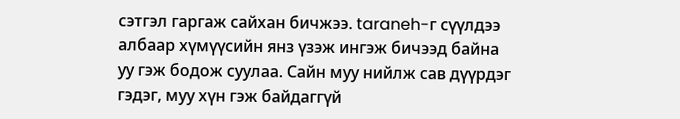сэтгэл гаргаж сайхан бичжээ. taraneh-г сүүлдээ албаар хүмүүсийн янз үзэж ингэж бичээд байна уу гэж бодож суулаа. Сайн муу нийлж сав дүүрдэг гэдэг, муу хүн гэж байдаггүй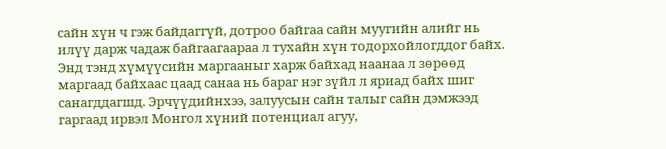сайн хүн ч гэж байдаггүй, дотроо байгаа сайн муугийн алийг нь илүү дарж чадаж байгаагаараа л тухайн хүн тодорхойлогддог байх. Энд тэнд хүмүүсийн маргааныг харж байхад наанаа л зөрөөд маргаад байхаас цаад санаа нь бараг нэг зүйл л яриад байх шиг санагддагшд. Эрчүүдийнхээ, залуусын сайн талыг сайн дэмжээд гаргаад ирвэл Монгол хүний потенциал агуу,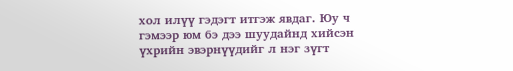хол илүү гэдэгт итгэж явдаг. Юу ч гэмээр юм бэ дээ шуудайнд хийсэн үхрийн эвэрнүүдийг л нэг зүгт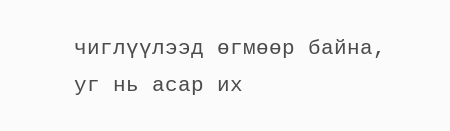чиглүүлээд өгмөөр байна, уг нь асар их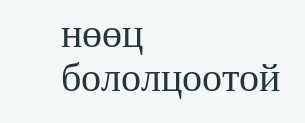нөөц бололцоотой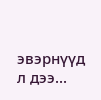эвэрнүүд л дээ...